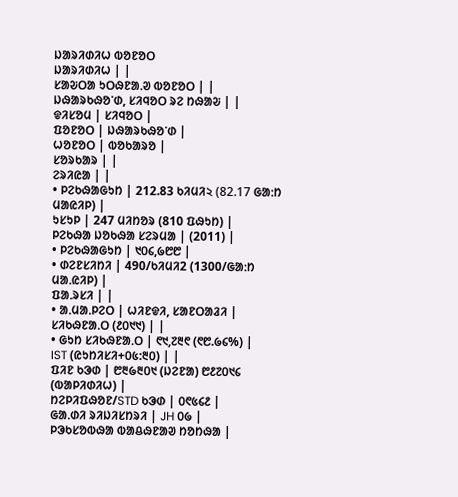ᱡᱟᱨᱤᱰᱤᱦ ᱵᱚᱱᱚᱛ
ᱡᱟᱨᱤᱰᱤᱦ | |
ᱥᱟᱶᱛᱟ ᱩᱛᱷᱱᱟᱹᱣ ᱵᱚᱱᱚᱛ | |
ᱡᱷᱟᱨᱠᱷᱚᱸᱰ, ᱥᱤᱧᱚᱛ ᱨᱮ ᱴᱷᱟᱶ | |
ᱫᱤᱥᱚᱢ | ᱥᱤᱧᱚᱛ |
ᱯᱚᱱᱚᱛ | ᱡᱷᱟᱨᱠᱷᱚᱸᱰ |
ᱦᱚᱱᱚᱛ | ᱵᱚᱠᱟᱨᱚ |
ᱥᱚᱨᱠᱟᱨ | |
ᱮᱨᱤᱭᱟ | |
• ᱞᱮᱠᱷᱟᱜᱩᱴ | 212.83 ᱠᱤᱢᱤ২ (82.17 ᱜᱟᱺᱴ ᱢᱟᱭᱤᱞ) |
ᱩᱥᱩᱞ | 247 ᱢᱤᱴᱚᱨ (810 ᱯᱷᱩᱴ) |
ᱞᱮᱠᱷᱟ ᱡᱚᱠᱷᱟ ᱥᱮᱨᱢᱟ | (2011) |
• ᱞᱮᱠᱷᱟᱜᱩᱴ | ᱑᱐᱔,᱙᱘᱘ |
• ᱰᱮᱱᱥᱤᱴᱤ | 490/ᱠᱤᱢᱤ2 (1300/ᱜᱟᱺᱴ ᱢᱟᱹᱭᱤᱞ) |
ᱯᱟᱹᱨᱥᱤ | |
• ᱟᱹᱢᱟᱹᱞᱮᱛ | ᱦᱤᱱᱫᱤ, ᱥᱟᱱᱛᱟᱲᱤ |
ᱥᱤᱠᱷᱱᱟᱹᱛ (᱒᱐᱑᱑) | |
• ᱜᱩᱴ ᱥᱤᱠᱷᱱᱟᱹᱛ | ᱖᱑,᱗᱓᱖ (᱖᱘.᱙᱔%) |
IST (ᱭᱩᱴᱤᱥᱤ+᱐᱕:᱓᱐) | |
ᱯᱤᱱ ᱠᱳᱰ | ᱘᱓᱙᱓᱐᱑ (ᱡᱮᱱᱟ) ᱘᱒᱗᱐᱑᱔ (ᱵᱟᱞᱤᱰᱤᱦ) |
ᱴᱮᱞᱤᱯᱷᱚᱱ/STD ᱠᱳᱰ | ᱐᱖᱕᱔᱒ |
ᱜᱟᱹᱰᱤ ᱨᱤᱡᱤᱥᱴᱨᱤ | JH ᱐᱙ |
ᱞᱳᱠᱥᱚᱵᱷᱟ ᱵᱟᱪᱷᱱᱟᱣ ᱴᱚᱴᱷᱟ |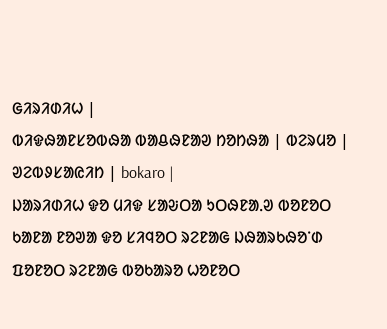ᱜᱤᱨᱤᱰᱤᱦ |
ᱵᱤᱫᱷᱟᱱᱥᱚᱵᱷᱟ ᱵᱟᱪᱷᱱᱟᱣ ᱴᱚᱴᱷᱟ | ᱵᱮᱨᱢᱚ |
ᱣᱮᱵᱽᱥᱟᱭᱤᱴ | bokaro |
ᱡᱟᱨᱤᱰᱤᱦ ᱫᱚ ᱢᱤᱫ ᱥᱟᱶᱛᱟ ᱩᱛᱷᱱᱟᱹᱣ ᱵᱚᱱᱚᱛ ᱠᱟᱱᱟ ᱱᱚᱣᱟ ᱫᱚ ᱥᱤᱧᱚᱛ ᱨᱮᱱᱟᱜ ᱡᱷᱟᱨᱠᱷᱚᱸᱰ ᱯᱚᱱᱚᱛ ᱨᱮᱱᱟᱜ ᱵᱚᱠᱟᱨᱚ ᱦᱚᱱᱚᱛ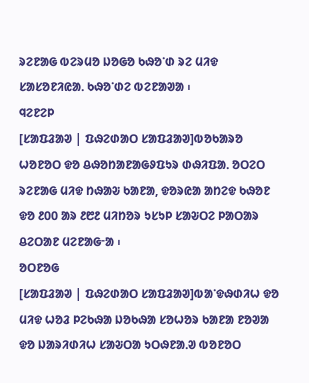ᱨᱮᱱᱟᱜ ᱵᱮᱨᱢᱚ ᱡᱚᱜᱚ ᱠᱷᱚᱸᱰ ᱨᱮ ᱢᱤᱫ ᱥᱟᱥᱚᱱᱤᱭᱟᱹ ᱠᱷᱚᱸᱰᱮ ᱵᱮᱱᱟᱣᱟ ᱾
ᱧᱮᱱᱮᱞ
[ᱥᱟᱯᱲᱟᱣ | ᱯᱷᱮᱰᱟᱛ ᱥᱟᱯᱲᱟᱣ]ᱵᱚᱠᱟᱨᱚ ᱦᱚᱱᱚᱛ ᱫᱚ ᱪᱷᱚᱴᱟᱱᱟᱜᱽᱯᱩᱨ ᱰᱷᱤᱯᱟᱹ ᱚᱛᱮᱛ ᱨᱮᱱᱟᱜ ᱢᱤᱫ ᱴᱷᱟᱶ ᱠᱟᱱᱟ, ᱫᱚᱨᱭᱟ ᱟᱴᱮᱫ ᱠᱷᱚᱱ ᱫᱚ ᱒᱐᱐ ᱟᱨ ᱒᱘᱒ ᱢᱤᱴᱚᱨ ᱩᱥᱩᱞ ᱥᱟᱶᱛᱮ ᱞᱟᱛᱟᱨ ᱪᱮᱛᱟᱱ ᱢᱮᱱᱟᱜᱼᱟ ᱾
ᱚᱛᱱᱚᱜ
[ᱥᱟᱯᱲᱟᱣ | ᱯᱷᱮᱰᱟᱛ ᱥᱟᱯᱲᱟᱣ]ᱵᱟᱸᱫᱷᱰᱤᱦ ᱫᱚ ᱢᱤᱫ ᱦᱚᱲ ᱞᱮᱠᱷᱟ ᱡᱚᱠᱷᱟ ᱥᱚᱦᱚᱨ ᱠᱟᱱᱟ ᱱᱚᱣᱟ ᱫᱚ ᱡᱟᱨᱤᱰᱤᱦ ᱥᱟᱶᱛᱟ ᱩᱛᱷᱱᱟᱹᱣ ᱵᱚᱱᱚᱛ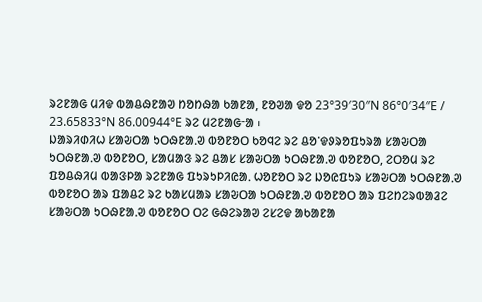ᱨᱮᱱᱟᱜ ᱢᱤᱫ ᱵᱟᱪᱷᱱᱟᱣ ᱴᱚᱴᱷᱟ ᱠᱟᱱᱟ, ᱱᱚᱣᱟ ᱫᱚ 23°39′30″N 86°0′34″E / 23.65833°N 86.00944°E ᱨᱮ ᱢᱮᱱᱟᱜᱼᱟ ᱾
ᱡᱟᱨᱤᱰᱤᱦ ᱥᱟᱶᱛᱟ ᱩᱛᱷᱱᱟᱹᱣ ᱵᱚᱱᱚᱛ ᱠᱚᱧᱮ ᱨᱮ ᱪᱚᱸᱫᱽᱨᱚᱯᱩᱨᱟ ᱥᱟᱶᱛᱟ ᱩᱛᱷᱱᱟᱹᱣ ᱵᱚᱱᱚᱛ, ᱥᱟᱢᱟᱝ ᱨᱮ ᱪᱟᱥ ᱥᱟᱶᱛᱟ ᱩᱛᱷᱱᱟᱹᱣ ᱵᱚᱱᱚᱛ, ᱮᱛᱚᱢ ᱨᱮ ᱯᱚᱪᱷᱤᱢ ᱵᱟᱝᱞᱟ ᱨᱮᱱᱟᱜ ᱯᱩᱨᱩᱞᱤᱭᱟᱹ ᱦᱚᱱᱚᱛ ᱨᱮ ᱡᱚᱭᱯᱩᱨ ᱥᱟᱶᱛᱟ ᱩᱛᱷᱱᱟᱹᱣ ᱵᱚᱱᱚᱛ ᱟᱨ ᱯᱟᱪᱮ ᱨᱮ ᱠᱟᱥᱢᱟᱨ ᱥᱟᱶᱛᱟ ᱩᱛᱷᱱᱟᱹᱣ ᱵᱚᱱᱚᱛ ᱟᱨ ᱯᱮᱴᱮᱨᱵᱟᱲᱮ ᱥᱟᱶᱛᱟ ᱩᱛᱷᱱᱟᱹᱣ ᱵᱚᱱᱚᱛ ᱛᱮ ᱜᱷᱮᱨᱟᱣ ᱮᱥᱮᱫ ᱟᱠᱟᱱᱟ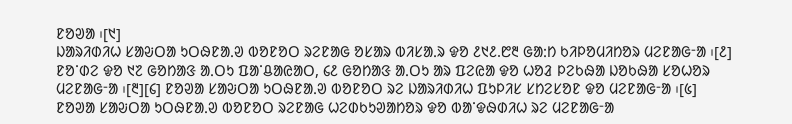ᱱᱚᱣᱟ ᱾[᱑]
ᱡᱟᱨᱤᱰᱤᱦ ᱥᱟᱶᱛᱟ ᱩᱛᱷᱱᱟᱹᱣ ᱵᱚᱱᱚᱛ ᱨᱮᱱᱟᱜ ᱚᱥᱟᱨ ᱵᱤᱥᱟᱹᱨ ᱫᱚ ᱒᱑᱒.᱘᱓ ᱜᱟᱺᱴ ᱠᱤᱞᱚᱢᱤᱴᱚᱨ ᱢᱮᱱᱟᱜᱼᱟ ᱾[᱒] ᱱᱚᱸᱰᱮ ᱫᱚ ᱑᱗ ᱜᱚᱴᱟᱝ ᱟᱹᱛᱩ ᱯᱟᱸᱪᱟᱭᱟᱛ, ᱔᱒ ᱜᱚᱴᱟᱝ ᱟᱹᱛᱩ ᱟᱨ ᱯᱮᱭᱟ ᱫᱚ ᱦᱚᱲ ᱞᱮᱠᱷᱟ ᱡᱚᱠᱷᱟ ᱥᱚᱦᱚᱨ ᱢᱮᱱᱟᱜᱼᱟ ᱾[᱓][᱔] ᱱᱚᱣᱟ ᱥᱟᱶᱛᱟ ᱩᱛᱷᱱᱟᱹᱣ ᱵᱚᱱᱚᱛ ᱨᱮ ᱡᱟᱨᱤᱰᱤᱦ ᱯᱩᱞᱤᱥ ᱥᱴᱮᱥᱚᱱ ᱫᱚ ᱢᱮᱱᱟᱜᱼᱟ ᱾[᱕] ᱱᱚᱣᱟ ᱥᱟᱶᱛᱟ ᱩᱛᱷᱱᱟᱹᱣ ᱵᱚᱱᱚᱛ ᱨᱮᱱᱟᱜ ᱦᱮᱰᱠᱩᱣᱟᱴᱚᱨ ᱫᱚ ᱵᱟᱸᱫᱷᱰᱤᱦ ᱨᱮ ᱢᱮᱱᱟᱜᱼᱟ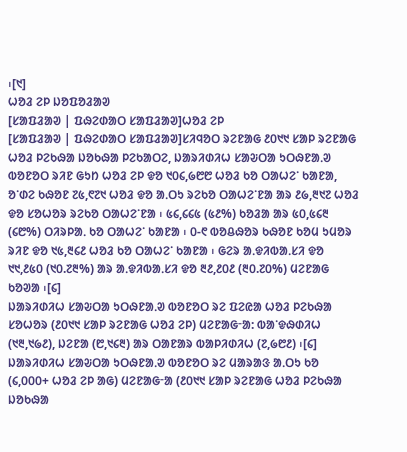᱾[᱑]
ᱦᱚᱲ ᱮᱞ ᱡᱚᱯᱚᱲᱟᱣ
[ᱥᱟᱯᱲᱟᱣ | ᱯᱷᱮᱰᱟᱛ ᱥᱟᱯᱲᱟᱣ]ᱦᱚᱲ ᱮᱞ
[ᱥᱟᱯᱲᱟᱣ | ᱯᱷᱮᱰᱟᱛ ᱥᱟᱯᱲᱟᱣ]ᱥᱤᱧᱚᱛ ᱨᱮᱱᱟᱜ ᱒᱐᱑᱑ ᱥᱟᱞ ᱨᱮᱱᱟᱜ ᱦᱚᱲ ᱞᱮᱠᱷᱟ ᱡᱚᱠᱷᱟ ᱞᱮᱠᱟᱛᱮ, ᱡᱟᱨᱤᱰᱤᱦ ᱥᱟᱶᱛᱟ ᱩᱛᱷᱱᱟᱹᱣ ᱵᱚᱱᱚᱛ ᱨᱤᱱ ᱜᱩᱴ ᱦᱚᱲ ᱮᱞ ᱫᱚ ᱑᱐᱔,᱙᱘᱘ ᱦᱚᱲ ᱠᱚ ᱛᱟᱦᱮᱸ ᱠᱟᱱᱟ, ᱚᱸᱰᱮ ᱠᱷᱚᱱ ᱗᱕,᱖᱗᱑ ᱦᱚᱲ ᱫᱚ ᱟᱹᱛᱩ ᱨᱮᱠᱚ ᱛᱟᱦᱮᱸᱱᱟ ᱟᱨ ᱒᱙,᱓᱑᱗ ᱦᱚᱲ ᱫᱚ ᱥᱚᱦᱚᱨ ᱨᱮᱠᱚ ᱛᱟᱦᱮᱸᱱᱟ ᱾ ᱕᱔,᱔᱔᱕ (᱕᱒%) ᱠᱚᱲᱟ ᱟᱨ ᱕᱐,᱕᱔᱓ (᱔᱘%) ᱛᱤᱨᱞᱟᱹ ᱠᱚ ᱛᱟᱦᱮᱸ ᱠᱟᱱᱟ ᱾ ᱐-᱖ ᱵᱚᱪᱷᱚᱨ ᱠᱷᱚᱱ ᱠᱚᱢ ᱩᱢᱚᱨ ᱨᱤᱱ ᱫᱚ ᱑᱕,᱓᱔᱒ ᱦᱚᱲ ᱠᱚ ᱛᱟᱦᱮᱸ ᱠᱟᱱᱟ ᱾ ᱜᱮᱨ ᱟᱹᱫᱤᱵᱟᱹᱥᱤ ᱫᱚ ᱑᱑,᱒᱕᱐ (᱑᱐.᱗᱓%) ᱟᱨ ᱟᱹᱫᱤᱵᱟᱹᱥᱤ ᱫᱚ ᱓᱒,᱒᱐᱒ (᱓᱐.᱗᱐%) ᱢᱮᱱᱟᱜ ᱠᱚᱣᱟ ᱾[᱔]
ᱡᱟᱨᱤᱰᱤᱦ ᱥᱟᱶᱛᱟ ᱩᱛᱷᱱᱟᱹᱣ ᱵᱚᱱᱚᱛ ᱨᱮ ᱯᱮᱭᱟ ᱦᱚᱲ ᱞᱮᱠᱷᱟ ᱥᱚᱦᱚᱨ (᱒᱐᱑᱑ ᱥᱟᱞ ᱨᱮᱱᱟᱜ ᱦᱚᱲ ᱮᱞ) ᱢᱮᱱᱟᱜᱼᱟ: ᱵᱟᱸᱫᱷᱰᱤᱦ (᱑᱓,᱑᱙᱒), ᱡᱮᱱᱟ (᱘,᱑᱔᱓) ᱟᱨ ᱛᱟᱱᱟᱨ ᱵᱟᱞᱤᱰᱤᱦ (᱗,᱙᱘᱒) ᱾[᱔]
ᱡᱟᱨᱤᱰᱤᱦ ᱥᱟᱶᱛᱟ ᱩᱛᱷᱱᱟᱹᱣ ᱵᱚᱱᱚᱛ ᱨᱮ ᱢᱟᱨᱟᱝ ᱟᱹᱛᱩ ᱠᱚ (᱔,᱐᱐᱐+ ᱦᱚᱲ ᱮᱞ ᱟᱜ) ᱢᱮᱱᱟᱜᱼᱟ (᱒᱐᱑᱑ ᱥᱟᱞ ᱨᱮᱱᱟᱜ ᱦᱚᱲ ᱞᱮᱠᱷᱟ ᱡᱚᱠᱷᱟ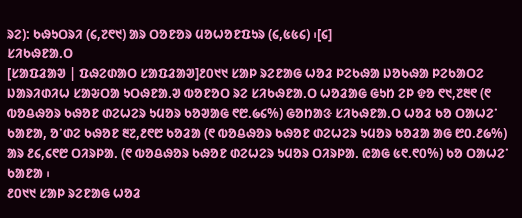ᱨᱮ): ᱠᱷᱩᱛᱨᱤ (᱔,᱗᱖᱑) ᱟᱨ ᱛᱚᱱᱚᱨ ᱢᱚᱦᱚᱱᱯᱩᱨ (᱔,᱕᱕᱔) ᱾[᱔]
ᱥᱤᱠᱷᱱᱟᱹᱛ
[ᱥᱟᱯᱲᱟᱣ | ᱯᱷᱮᱰᱟᱛ ᱥᱟᱯᱲᱟᱣ]᱒᱐᱑᱑ ᱥᱟᱞ ᱨᱮᱱᱟᱜ ᱦᱚᱲ ᱞᱮᱠᱷᱟ ᱡᱚᱠᱷᱟ ᱞᱮᱠᱟᱛᱮ ᱡᱟᱨᱤᱰᱤᱦ ᱥᱟᱶᱛᱟ ᱩᱛᱷᱱᱟᱹᱣ ᱵᱚᱱᱚᱛ ᱨᱮ ᱥᱤᱠᱷᱱᱟᱹᱛ ᱦᱚᱲᱟᱜ ᱜᱩᱴ ᱮᱞ ᱫᱚ ᱖᱑,᱗᱓᱖ (᱖ ᱵᱚᱪᱷᱚᱨ ᱠᱷᱚᱱ ᱰᱮᱦᱮᱨ ᱩᱢᱚᱨ ᱠᱚᱣᱟᱜ ᱖᱘.᱙᱔%) ᱜᱚᱴᱟᱝ ᱥᱤᱠᱷᱱᱟᱹᱛ ᱦᱚᱲ ᱠᱚ ᱛᱟᱦᱮᱸ ᱠᱟᱱᱟ, ᱚᱸᱰᱮ ᱠᱷᱚᱱ ᱓᱗,᱒᱖᱘ ᱠᱚᱲᱟ (᱖ ᱵᱚᱪᱷᱚᱨ ᱠᱷᱚᱱ ᱰᱮᱦᱮᱨ ᱩᱢᱚᱨ ᱠᱚᱲᱟ ᱟᱜ ᱘᱐.᱒᱙%) ᱟᱨ ᱒᱔,᱔᱖᱘ ᱛᱤᱨᱞᱟᱹ (᱖ ᱵᱚᱪᱷᱚᱨ ᱠᱷᱚᱱ ᱰᱮᱦᱮᱨ ᱩᱢᱚᱨ ᱛᱤᱨᱞᱟᱹ ᱭᱟᱜ ᱕᱖.᱖᱐%) ᱠᱚ ᱛᱟᱦᱮᱸ ᱠᱟᱱᱟ ᱾
᱒᱐᱑᱑ ᱥᱟᱞ ᱨᱮᱱᱟᱜ ᱦᱚᱲ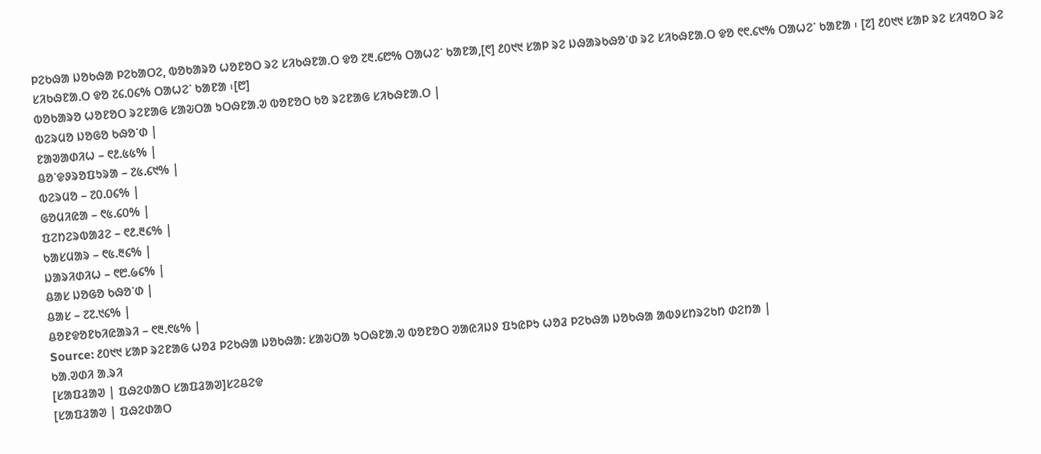ᱞᱮᱠᱷᱟ ᱡᱚᱠᱷᱟ ᱞᱮᱠᱟᱛᱮ, ᱵᱚᱠᱟᱨᱚ ᱦᱚᱱᱚᱛ ᱨᱮ ᱥᱤᱠᱷᱱᱟᱹᱛ ᱫᱚ ᱗᱓.᱔᱘% ᱛᱟᱦᱮᱸ ᱠᱟᱱᱟ,[᱖] ᱒᱐᱑᱑ ᱥᱟᱞ ᱨᱮ ᱡᱷᱟᱨᱠᱷᱚᱸᱰ ᱨᱮ ᱥᱤᱠᱷᱱᱟᱹᱛ ᱫᱚ ᱖᱖.᱔᱑% ᱛᱟᱦᱮᱸ ᱠᱟᱱᱟ ᱾ [᱗] ᱒᱐᱑᱑ ᱥᱟᱞ ᱨᱮ ᱥᱤᱧᱚᱛ ᱨᱮ ᱥᱤᱠᱷᱱᱟᱹᱛ ᱫᱚ ᱗᱔.᱐᱔% ᱛᱟᱦᱮᱸ ᱠᱟᱱᱟ ᱾[᱘]
ᱵᱚᱠᱟᱨᱚ ᱦᱚᱱᱚᱛ ᱨᱮᱱᱟᱜ ᱥᱟᱶᱛᱟ ᱩᱛᱷᱱᱟᱹᱣ ᱵᱚᱱᱚᱛ ᱠᱚ ᱨᱮᱱᱟᱜ ᱥᱤᱠᱷᱱᱟᱹᱛ |
ᱵᱮᱨᱢᱚ ᱡᱚᱜᱚ ᱠᱷᱚᱸᱰ |
ᱱᱟᱣᱟᱰᱤᱦ – ᱖᱒.᱕᱕% |
ᱪᱚᱸᱫᱽᱨᱚᱯᱩᱨᱟ – ᱗᱕.᱔᱑% |
ᱵᱮᱨᱢᱚ – ᱗᱐.᱐᱔% |
ᱜᱚᱢᱤᱭᱟ – ᱖᱕.᱔᱐% |
ᱯᱮᱴᱮᱨᱵᱟᱲᱮ – ᱖᱒.᱓᱔% |
ᱠᱟᱥᱢᱟᱨ – ᱖᱕.᱓᱔% |
ᱡᱟᱨᱤᱰᱤᱦ – ᱖᱘.᱙᱔% |
ᱪᱟᱥ ᱡᱚᱜᱚ ᱠᱷᱚᱸᱰ |
ᱪᱟᱥ – ᱗᱗.᱑᱔% |
ᱪᱚᱱᱫᱚᱱᱠᱤᱭᱟᱨᱤ – ᱖᱓.᱖᱕% |
Source: ᱒᱐᱑᱑ ᱥᱟᱞ ᱨᱮᱱᱟᱜ ᱦᱚᱲ ᱞᱮᱠᱷᱟ ᱡᱚᱠᱷᱟ: ᱥᱟᱶᱛᱟ ᱩᱛᱷᱱᱟᱹᱣ ᱵᱚᱱᱚᱛ ᱣᱟᱭᱤᱡᱽ ᱯᱩᱭᱞᱩ ᱦᱚᱲ ᱞᱮᱠᱷᱟ ᱡᱚᱠᱷᱟ ᱟᱵᱽᱥᱴᱨᱮᱠᱴ ᱰᱮᱴᱟ |
ᱠᱟᱹᱣᱰᱤ ᱟᱹᱨᱤ
[ᱥᱟᱯᱲᱟᱣ | ᱯᱷᱮᱰᱟᱛ ᱥᱟᱯᱲᱟᱣ]ᱥᱮᱪᱮᱫ
[ᱥᱟᱯᱲᱟᱣ | ᱯᱷᱮᱰᱟᱛ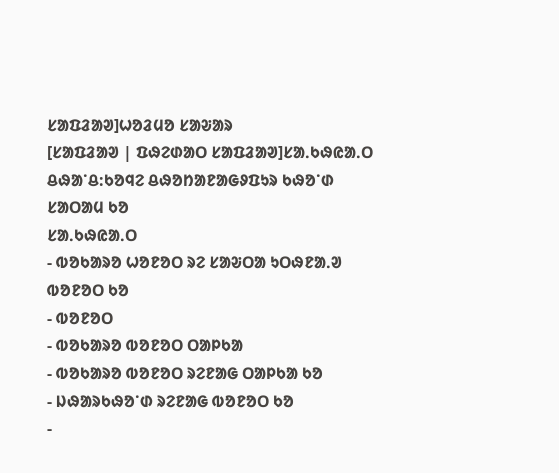ᱥᱟᱯᱲᱟᱣ]ᱦᱚᱲᱢᱚ ᱥᱟᱶᱟᱨ
[ᱥᱟᱯᱲᱟᱣ | ᱯᱷᱮᱰᱟᱛ ᱥᱟᱯᱲᱟᱣ]ᱥᱟᱹᱠᱷᱭᱟᱹᱛ
ᱪᱷᱟᱸᱪ:ᱠᱚᱧᱮ ᱪᱷᱚᱴᱟᱱᱟᱜᱽᱯᱩᱨ ᱠᱷᱚᱸᱰ ᱥᱟᱛᱟᱢ ᱠᱚ
ᱥᱟᱹᱠᱷᱭᱟᱹᱛ
- ᱵᱚᱠᱟᱨᱚ ᱦᱚᱱᱚᱛ ᱨᱮ ᱥᱟᱶᱛᱟ ᱩᱛᱷᱱᱟᱹᱣ ᱵᱚᱱᱚᱛ ᱠᱚ
- ᱵᱚᱱᱚᱛ
- ᱵᱚᱠᱟᱨᱚ ᱵᱚᱱᱚᱛ ᱛᱟᱞᱠᱟ
- ᱵᱚᱠᱟᱨᱚ ᱵᱚᱱᱚᱛ ᱨᱮᱱᱟᱜ ᱛᱟᱞᱠᱟ ᱠᱚ
- ᱡᱷᱟᱨᱠᱷᱚᱸᱰ ᱨᱮᱱᱟᱜ ᱵᱚᱱᱚᱛ ᱠᱚ
-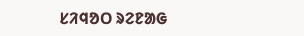ᱥᱤᱧᱚᱛ ᱨᱮᱱᱟᱜ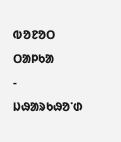ᱵᱚᱱᱚᱛ ᱛᱟᱞᱠᱟ
- ᱡᱷᱟᱨᱠᱷᱚᱸᱰ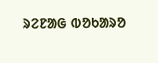ᱨᱮᱱᱟᱜ ᱵᱚᱠᱟᱨᱚ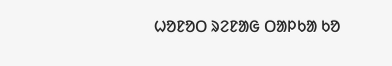ᱦᱚᱱᱚᱛ ᱨᱮᱱᱟᱜ ᱛᱟᱞᱠᱟ ᱠᱚ